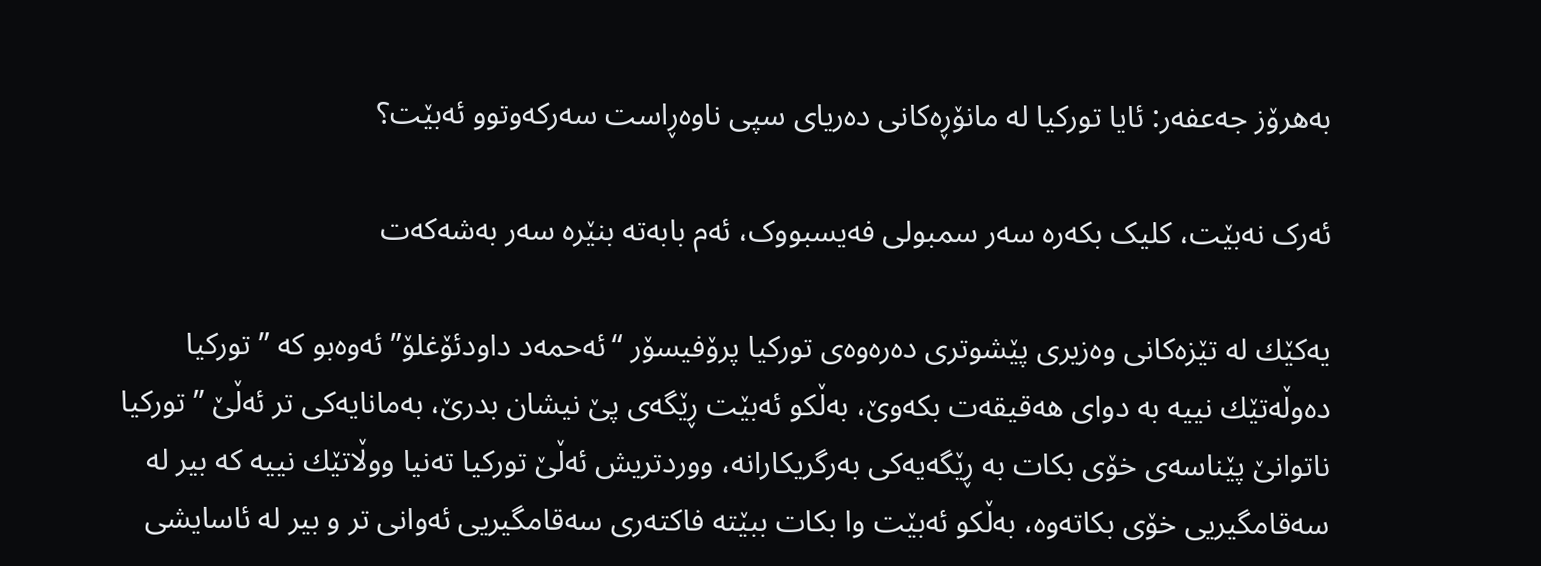به‌هرۆز جه‌عفه‌ر: ئایا توركیا له‌ مانۆڕه‌كانى ده‌ریاى سپى ناوه‌ڕاست سه‌ركه‌وتوو ئه‌بێت؟

ئەرک نەبێت، کلیک بکەرە سەر سمبولی فەیسبووک، ئەم بابەتە بنێرە سەر بەشەکەت

یه‌كێك له‌ تێزه‌كانى وه‌زیرى پێشوترى ده‌ره‌وه‌ى توركیا پرۆفیسۆر “ئه‌حمه‌د داودئۆغلۆ” ئه‌وه‌بو كه‌ ” توركیا ده‌وڵه‌تێك نییه‌ به‌ دواى هه‌قیقه‌ت بكه‌وێ، به‌ڵكو ئه‌بێت ڕێگه‌ى پێ نیشان بدرێ، به‌مانایه‌كى تر ئه‌ڵێ ” توركیا ناتوانێ پێناسه‌ى خۆى بكات به‌ ڕێگه‌یه‌كى به‌رگریكارانه‌، ووردتریش ئه‌ڵێ توركیا ته‌نیا ووڵاتێك نییه‌ كه‌ بیر له‌ سه‌قامگیریی خۆى بكاته‌وه‌، به‌ڵكو ئه‌بێت وا بكات ببێته‌ فاكته‌رى سه‌قامگیریی ئه‌وانى تر و بیر له‌ ئاسایشى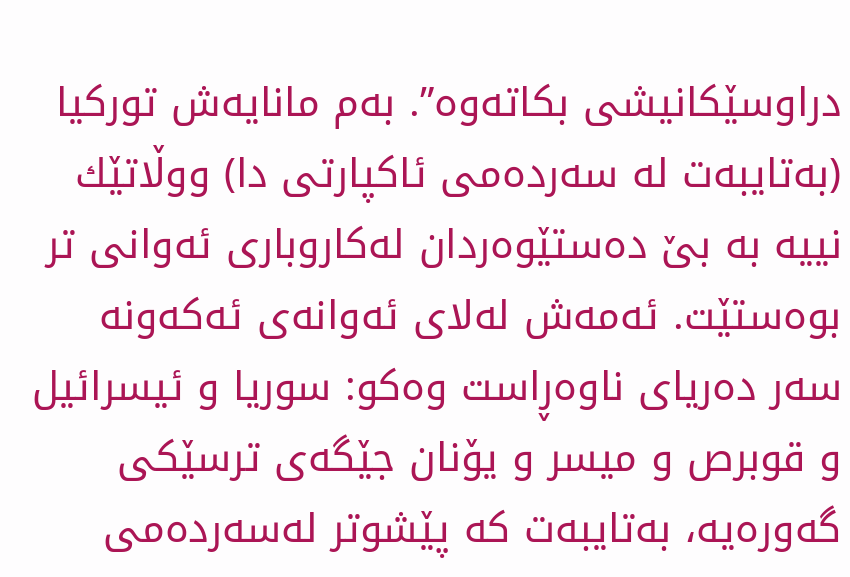دراوسێكانیشى بكاته‌وه‌”. به‌م مانایه‌ش توركیا (به‌تایبه‌ت له‌ سه‌رده‌مى ئاكپارتى دا) ووڵاتێك نییه‌ به‌ بێ ده‌ستێوه‌ردان له‌كاروبارى ئه‌وانى تر بوه‌ستێت. ئه‌مه‌ش له‌لاى ئه‌وانه‌ى ئه‌كه‌ونه‌ سه‌ر ده‌ریاى ناوه‌ڕاست وه‌كو: سوریا و ئیسرائیل و قوبرص و میسر و یۆنان جێگه‌ى ترسێكى گه‌وره‌یه‌، به‌تایبه‌ت كه‌ پێشوتر له‌سه‌رده‌مى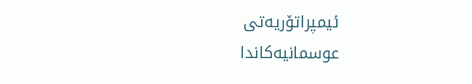ئیمپراتۆریه‌تى عوسمانیه‌كاندا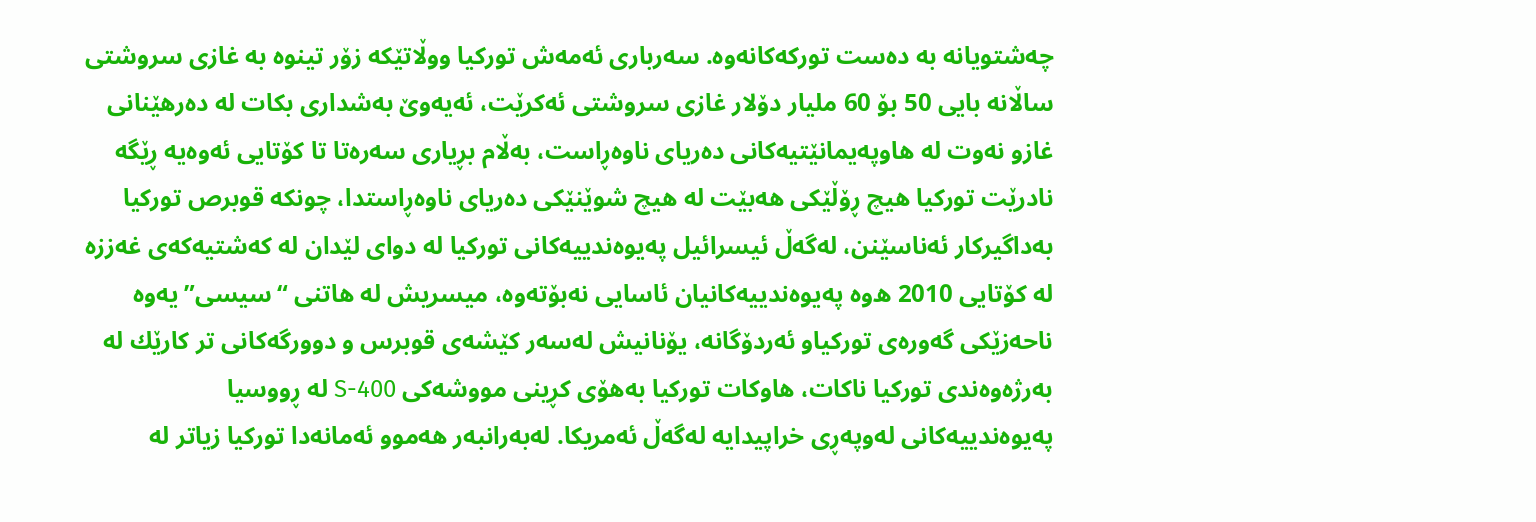چه‌شتویانه‌ به‌ ده‌ست توركه‌كانه‌وه‌. سه‌ربارى ئه‌مه‌ش توركیا ووڵاتێكه‌ زۆر تینوه‌ به‌ غازى سروشتى ساڵانه‌ بایی 50 بۆ 60 ملیار دۆلار غازى سروشتى ئه‌كرێت، ئه‌یه‌وێ به‌شدارى بكات له‌ ده‌رهێنانى غازو نه‌وت له هاوپه‌یمانێتیه‌كانى ده‌ریاى ناوه‌ڕاست، به‌ڵام بڕیارى سه‌ره‌تا تا كۆتایی ئه‌وه‌یه‌ ڕێگه‌ نادرێت توركیا هیچ ڕۆڵێكى هه‌بێت له‌ هیچ شوێنێكى ده‌ریاى ناوه‌ڕاستدا، چونكه‌ قوبرص توركیا به‌داگیركار ئه‌ناسێنن، له‌گه‌ڵ ئیسرائیل په‌یوه‌ندییه‌كانى توركیا له‌ دواى لێدان له‌ كه‌شتیه‌كه‌ى غه‌ززه‌ له‌ كۆتایی 2010 ه‌وه‌ په‌یوه‌ندییه‌كانیان ئاسایی نه‌بۆته‌وه‌، میسریش له‌ هاتنى “سیسى” یه‌وه‌ ناحه‌زێكى گه‌وره‌ى توركیاو ئه‌ردۆگانه‌، یۆنانیش له‌سه‌ر كێشه‌ى قوبرس و دوورگه‌كانى تر كارێك له‌ به‌رژه‌وه‌ندى توركیا ناكات، هاوكات توركیا به‌هۆى كڕینى مووشه‌كى S-400 له‌ ڕووسیا په‌یوه‌ندییه‌كانى له‌وپه‌ڕى خراپیدایه‌ له‌گه‌ڵ ئه‌مریكا. له‌به‌رانبه‌ر هه‌موو ئه‌مانه‌دا توركیا زیاتر له‌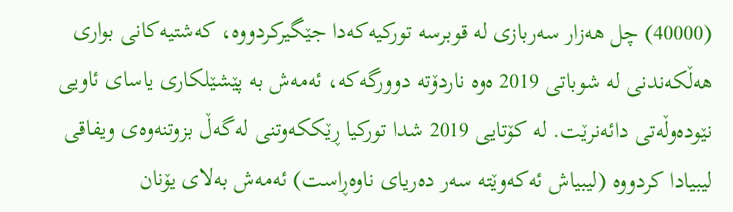(40000) چل هه‌زار سه‌ربازى له‌ قوبرسه‌ توركیه‌كه‌دا جێگیركردووه‌، كه‌شتیه‌كانى بوارى هه‌ڵكه‌ندنى له‌ شوباتى 2019 ه‌وه‌ ناردۆته‌ دوورگه‌كه‌، ئه‌مه‌ش به‌ پێشێلكارى یاساى ئاویی نێوده‌وڵه‌تى دائه‌نرێت. له‌ كۆتایی 2019 شدا توركیا ڕێككه‌وتنى له‌گه‌ڵ بزوتنه‌وه‌ى ویفاقى لیبیادا كردووه‌ (لیبیاش ئه‌كه‌وێته‌ سه‌ر ده‌ریاى ناوه‌ڕاست) ئه‌مه‌ش به‌لاى یۆنان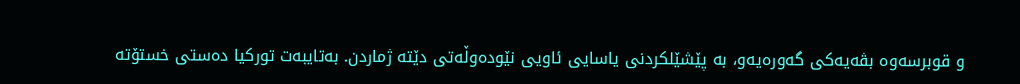و قوبرسه‌وه‌ بڤه‌یه‌كى گه‌وره‌یه‌و، به‌ پێشێلكردنى یاسایی ئاویی نێوده‌وڵه‌تى دێته‌ ژماردن. به‌تایبه‌ت توركیا ده‌ستى خستۆته‌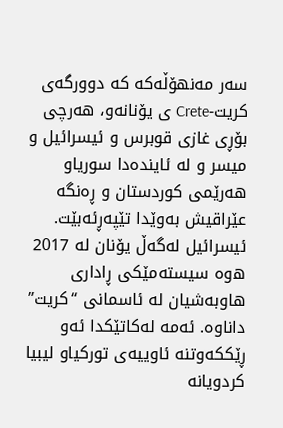سه‌ر مه‌نهۆڵه‌كه‌ كه‌ دوورگه‌ى كریت-Crete ى یۆنانه‌و، هه‌رچى بۆڕى غازى قوبرس و ئیسرائیل و میسر و له‌ ئاینده‌دا سوریاو هه‌رێمى كوردستان و ڕه‌نگه‌ عێراقیش به‌وێدا تێپه‌ڕئه‌بێت. ئیسرائیل له‌گه‌ڵ یۆنان له‌ 2017 ه‌وه‌ سیسته‌مێكى ڕادارى هاوبه‌شیان له‌ ئاسمانى “كریت” داناوه‌. ئه‌مه‌ له‌كاتێكدا ئه‌و ڕێككه‌وتنه‌ ئاوییه‌ى توركیاو لیبیا كردویانه‌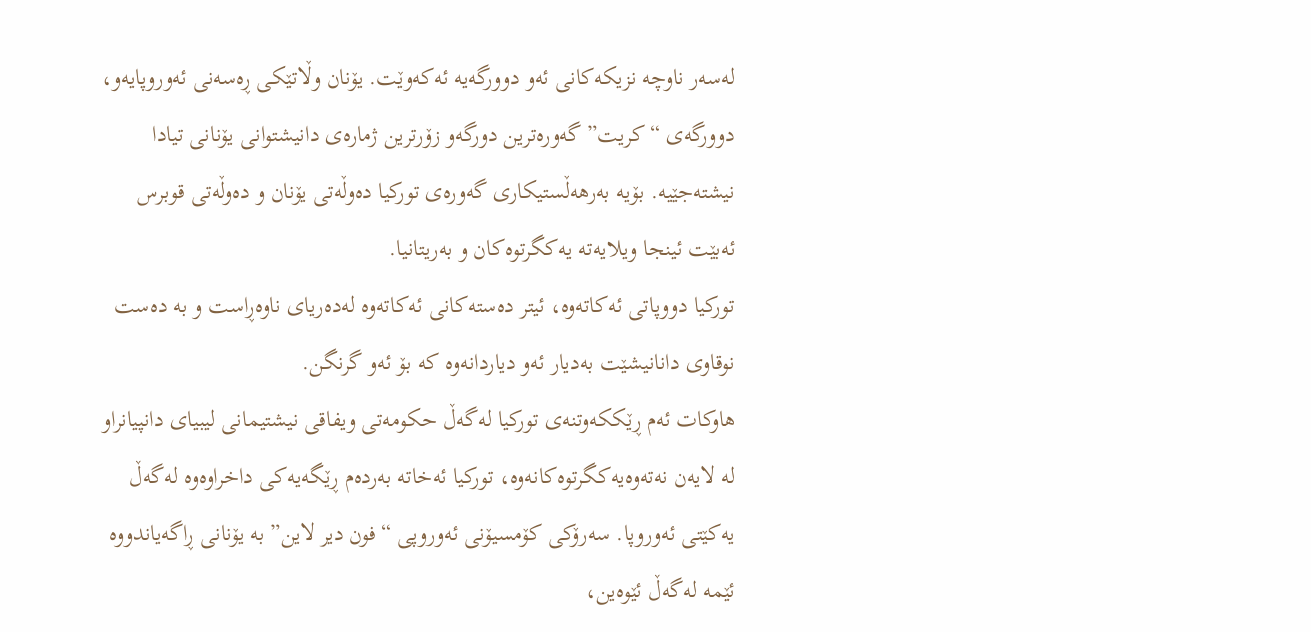له‌سه‌ر ناوچه‌ نزیكه‌كانى ئه‌و دوورگه‌یه‌ ئه‌كه‌وێت. یۆنان وڵاتێكى ڕه‌سه‌نى ئه‌وروپایه‌و، دوورگه‌ى “كریت” گه‌وره‌ترین دورگه‌و زۆرترین ژماره‌ى دانیشتوانى یۆنانى تیادا نیشته‌جێیه‌. بۆیه‌ به‌رهه‌ڵستیكارى گه‌وره‌ى توركیا ده‌وڵه‌تى یۆنان و ده‌وڵه‌تى قوبرس ئه‌بێت ئینجا ویلایه‌ته‌ یه‌كگرتوه‌كان و به‌ریتانیا.
توركیا دووپاتى ئه‌كاته‌وه‌، ئیتر ده‌سته‌كانى ئه‌كاته‌وه‌ له‌ده‌ریاى ناوه‌ڕاست و به‌ ده‌ست نوقاوى دانانیشێت به‌دیار ئه‌و دیاردانه‌وه‌ كه‌ بۆ ئه‌و گرنگن.
هاوكات ئه‌م ڕێككه‌وتنه‌ى توركیا له‌گه‌ڵ حكومه‌تى ویفاقى نیشتیمانى لیبیاى دانپیانراو له‌ لایه‌ن نه‌ته‌وه‌یه‌كگرتوه‌كانه‌وه‌، توركیا ئه‌خاته‌ به‌رده‌م ڕێگه‌یه‌كى داخراوه‌وه‌ له‌گه‌ڵ یه‌كێتى ئه‌وروپا. سه‌رۆكى كۆمسیۆنى ئه‌وروپى “فون دیر لاین” به‌ یۆنانى ڕاگه‌یاندووه‌ ئێمه‌ له‌گه‌ڵ ئێوه‌ین،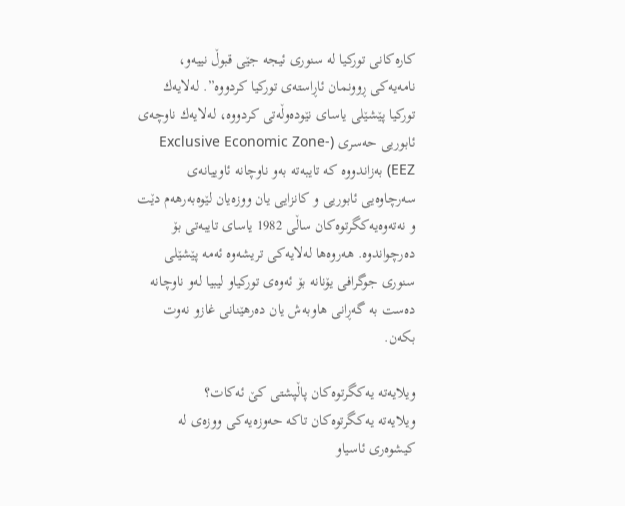كاره‌كانى توركیا له‌ سنورى ئیجه‌ جێى قبوڵ نییه‌و، نامه‌یه‌كى ڕوونمان ئاڕاسته‌ى توركیا كردووه‌”. له‌لایه‌ك توركیا پێشێلى یاساى نێوده‌وڵه‌تى كردووه‌، له‌لایه‌ك ناوچه‌ى ئابوریی حه‌سرى (Exclusive Economic Zone- EEZ) به‌زاندووه‌ كه‌ تایبه‌ته‌ به‌و ناوچانه‌ ئاوییانه‌ى سه‌رچاوه‌یی ئابوریی و كانزایی یان ووزه‌یان لێوه‌به‌رهه‌م دێت و نه‌ته‌وه‌یه‌كگرتوه‌كان ساڵى 1982 یاساى تایبه‌تى بۆ ده‌رچواندوه‌. هه‌روه‌ها له‌لایه‌كی تریشه‌وه‌ ئه‌مه‌ پێشێلى سنورى جوگرافى یۆنانه‌ بۆ ئه‌وه‌ى توركیاو لیبیا له‌و ناوچانه‌ ده‌ست به‌ گه‌ڕانى هاوبه‌ش یان ده‌رهێنانى غازو نه‌وت بكه‌ن.

ویلایه‌ته‌ یه‌كگرتوه‌كان پاڵپشتى كێ ئه‌كات؟
ویلایه‌ته‌ یه‌كگرتوه‌كان تاكه‌ حه‌وزه‌یه‌كى ووزه‌ى له‌ كیشوه‌رى ئاسیاو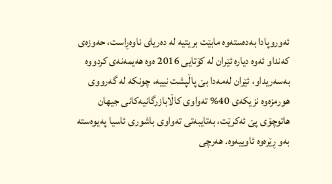ئه‌وروپادا به‌ده‌سته‌وه‌ مابێت بریتیه‌ له‌ ده‌ریاى ناوه‌ڕاست، حه‌وزه‌ى كه‌نداو ئه‌وه‌ دیاره‌ ئێران له‌ كۆتایی 2016 ه‌وه‌ هه‌یمه‌نه‌ى كردووه‌ به‌سه‌ریداو، ئێران له‌مه‌دا بێ پاڵپشت نییه‌، چونكه‌ له‌ گه‌رووى هورمزه‌وه‌ نزیكه‌ى 40% ته‌واوى كاڵابازرگانیه‌كانى جیهان هاتوچۆى پێ ئه‌كرێت، به‌تایبه‌تى ته‌واوى باشورى ئاسیا په‌یوه‌سته‌ به‌و ڕێره‌وه‌ ئاوییه‌وه‌. هه‌رچى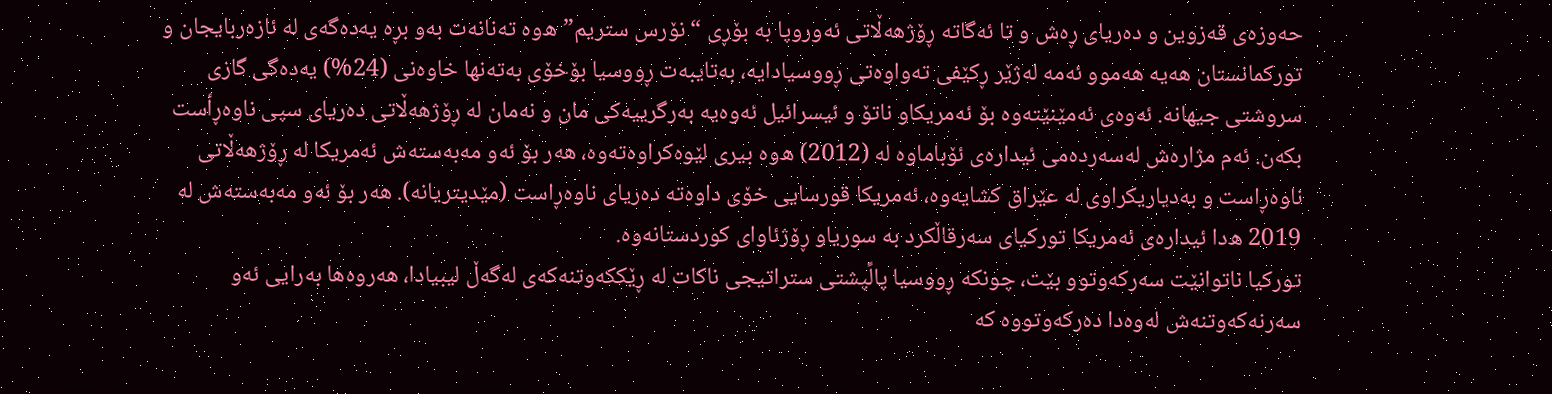حه‌وزه‌ى قه‌زوین و ده‌ریاى ڕه‌ش و تا ئه‌گاته‌ ڕۆژهه‌ڵاتى ئه‌وروپا به‌ بۆڕى “نۆرس ستریم” ه‌وه‌ ته‌نانه‌ت به‌و بڕه‌ یه‌ده‌گه‌ى له‌ ئازه‌ربایجان و توركمانستان هه‌یه‌ هه‌موو ئه‌مه‌ له‌ژێر ڕكێفى ته‌واوه‌تى ڕووسیادایه‌، به‌تایبه‌ت ڕووسیا بۆخۆى به‌ته‌نها خاوه‌نى (24%) یه‌ده‌گى گازى سروشتى جیهانه‌. ئه‌وه‌ى ئه‌مێنێته‌وه‌ بۆ ئه‌مریكاو ناتۆ و ئیسرائیل ئه‌وه‌یه‌ به‌رگرییه‌كى مان و نه‌مان له‌ ڕۆژهه‌ڵاتى ده‌ریاى سپى ناوه‌ڕأست بكه‌ن. ئه‌م مژاره‌ش له‌سه‌رده‌مى ئیداره‌ى ئۆباماوه‌ له‌ (2012) ه‌وه‌ بیرى لێوه‌كراوه‌ته‌وه‌، هه‌ر بۆ ئه‌و مه‌به‌سته‌ش ئه‌مریكا له‌ ڕۆژهه‌ڵاتى ناوه‌ڕاست و به‌دیاریكراوى له‌ عێراق كشایه‌وه‌، ئه‌مریكا قورسایی خۆى داوه‌ته‌ ده‌ریاى ناوه‌ڕاست (مێدیتریانه‌). هه‌ر بۆ ئه‌و مه‌به‌سته‌ش له‌ 2019 ه‌دا ئیداره‌ى ئه‌مریكا توركیاى سه‌رقاڵكرد به‌ سوریاو ڕۆژئاواى كوردستانه‌وه‌.
توركیا ناتوانێت سه‌ركه‌وتوو بێت، چونكه‌ ڕووسیا پالًپشتى ستراتیجى ناكات له‌ ڕێككه‌وتنه‌كه‌ى له‌گه‌ڵ لیبیادا، هه‌روه‌ها به‌رایی ئه‌و سه‌رنه‌كه‌وتنه‌ش له‌وه‌دا ده‌ركه‌وتووه‌ كه‌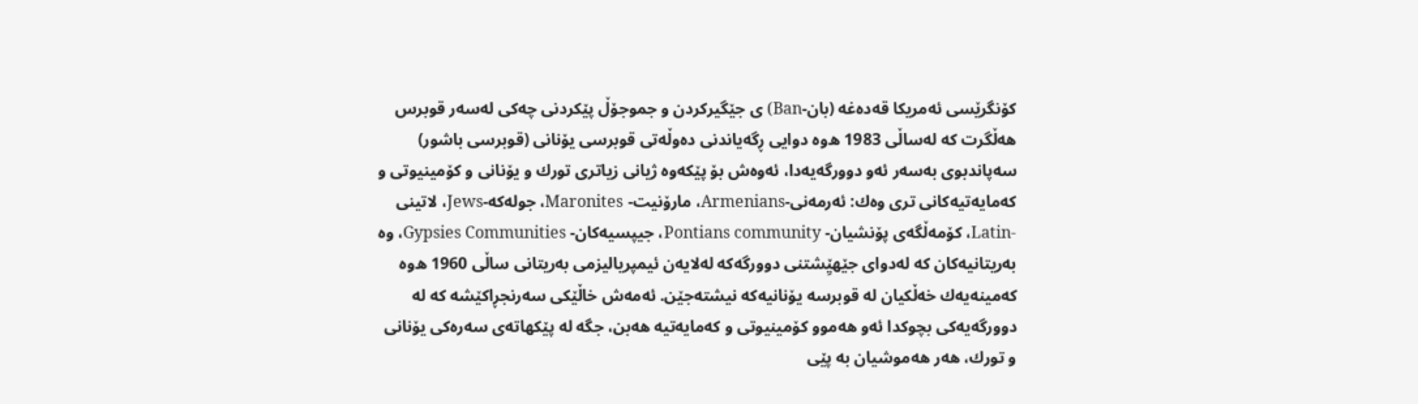كۆنگرێسى ئه‌مریكا قه‌ده‌غه‌ (بان-Ban) ى جێگیركردن و جموجۆڵ پێكردنى چه‌كى له‌سه‌ر قوبرس هه‌ڵگرت كه‌ له‌ساڵى 1983 ه‌وه‌ دوایی ڕگه‌یاندنى ده‌وڵه‌تى قوبرسى یۆنانى (قوبرسى باشور) سه‌پاندبوى به‌سه‌ر ئه‌و دوورگه‌یه‌دا، ئه‌وه‌ش بۆ پێكه‌وه‌ ژیانى زیاترى تورك و یۆنانى و كۆمینیوتى و كه‌مایه‌تیه‌كانى ترى وه‌ك: ئه‌رمه‌نى-Armenians، مارۆنیت- Maronites، جوله‌كه‌-Jews، لاتینى -Latin، كۆمه‌ڵگه‌ى پۆنشیان- Pontians community، جیپسیه‌كان- Gypsies Communities، وه به‌ریتانیه‌كان كه‌ له‌دواى جێهێِشتنى دوورگه‌كه‌ له‌لایه‌ن ئیمپریالیزمى به‌ریتانى ساڵى 1960 ه‌وه‌ كه‌مینه‌یه‌ك خه‌ڵكیان له‌ قوبرسه‌ یۆنانیه‌كه‌ نیشته‌جێن. ئه‌مه‌ش خاڵێكى سه‌رنجڕاكێشه‌ كه‌ له‌ دوورگه‌یه‌كى بچوكدا ئه‌و هه‌موو كۆمینیوتى و كه‌مایه‌تیه‌ هه‌بن، جگه‌ له‌ پێكهاته‌ى سه‌ره‌كى یۆنانى و تورك، هه‌ر هه‌موشیان به‌ پێى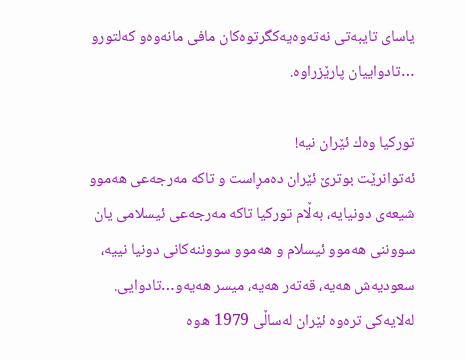یاساى تایبه‌تى نه‌ته‌وه‌یه‌كگرتوه‌كان مافى مانه‌وه‌و كه‌لتورو …تادواییان پارێزراوه‌.

توركیا وه‌ك ئێران نیه‌!
ئه‌توانرێت بوترێ ئێران ده‌مڕاست و تاكه‌ مه‌رجه‌عى هه‌موو شیعه‌ى دونیایه‌، به‌ڵام توركیا تاكه‌ مه‌رجه‌عى ئیسلامى یان سووننى هه‌موو ئیسلام و هه‌موو سووننه‌كانى دونیا نییه‌، سعودیه‌ش هه‌یه‌، قه‌ته‌ر هه‌یه‌، میسر هه‌یه‌و…تادوایی. له‌لایه‌كى تره‌وه‌ ئێران له‌ساڵى 1979 ه‌وه‌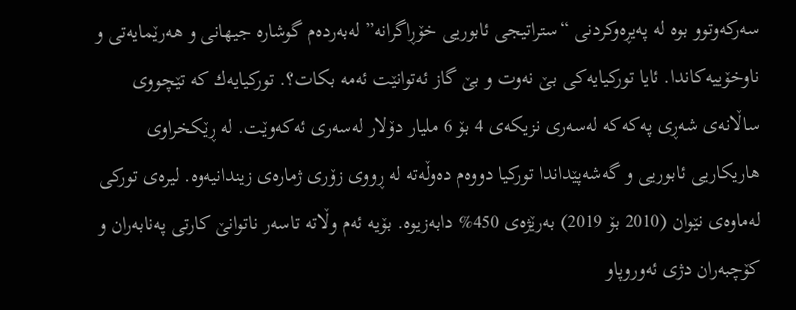سه‌ركه‌وتوو بوه‌ له‌ په‌یڕه‌وكردنى “ستراتیجى ئابوریی خۆڕاگرانه‌” له‌به‌رده‌م گوشاره‌ جیهانى و هه‌رێمایه‌تى و ناوخۆییه‌كاندا. ئایا توركیایه‌كى بێ نه‌وت و بێ گاز ئه‌توانێت ئه‌مه‌ بكات؟. توركیایه‌ك كه‌ تێچووى ساڵانه‌ى شه‌ڕى په‌كه‌كه‌ له‌سه‌رى نزیكه‌ى 4 بۆ 6 ملیار دۆلار له‌سه‌رى ئه‌كه‌وێت. له‌ ڕێكخراوى هاریكاریی ئابوریی و گه‌شه‌پێداندا توركیا دووه‌م ده‌وڵه‌ته‌ له‌ ڕووى زۆرى ژماره‌ى زیندانیه‌وه‌. لیره‌ى توركى له‌ماوه‌ى نێوان (2010 بۆ 2019) به‌رێژه‌ى 450% دابه‌زیوه‌. بۆیه‌ ئه‌م وڵاته‌ تاسه‌ر ناتوانێ كارتى په‌نابه‌ران و كۆچبه‌ران دژى ئه‌وروپاو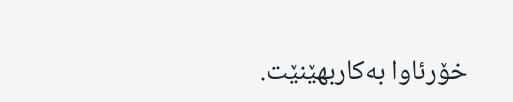خۆرئاوا به‌كاربهێنێت.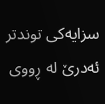سزایه‌كى توندتر ئه‌درێ له‌ ڕووى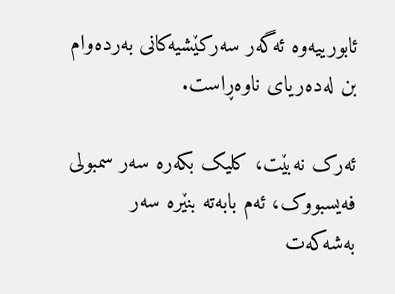ئابورییه‌وه‌ ئه‌گه‌ر سه‌ركێشیه‌كانى به‌رده‌وام بن له‌ده‌ریاى ناوه‌ڕاست.

ئەرک نەبێت، کلیک بکەرە سەر سمبولی فەیسبووک، ئەم بابەتە بنێرە سەر بەشەکەت